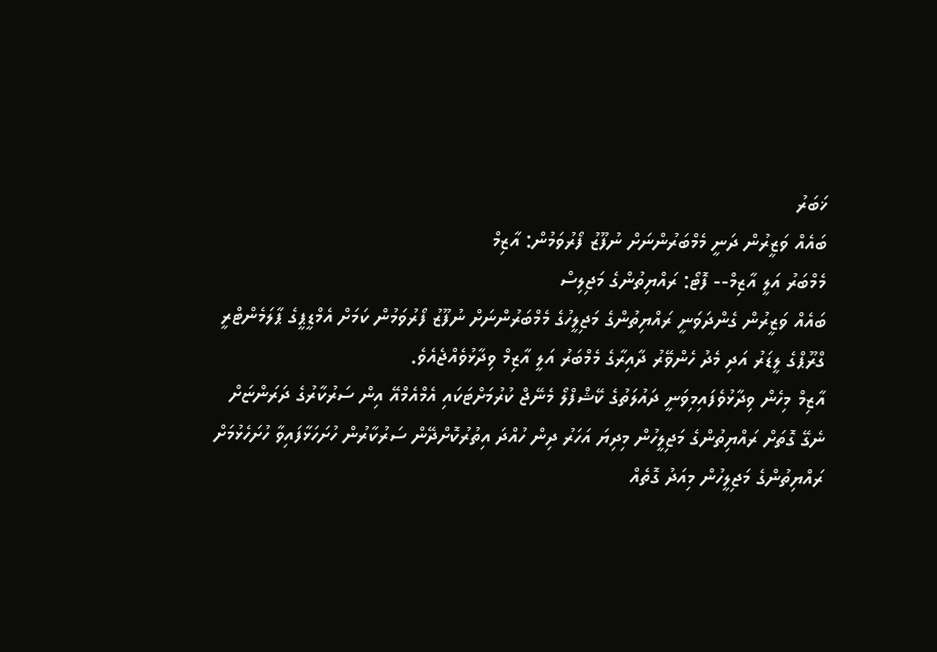ޚަބަރު
ބައެއް ވަޒީރުން ދަނީ މެމްބަރުންނަށް ނުފޫޒު ފޯރުވަމުން: އާޒިމް
މެމްބަރު އަލީ އާޒިމް-- ފޮޓޯ: ރައްޔިތުންގެ މަޖިލިސް
ބައެއް ވަޒީރުން ގެންދަވަނީ ރައްޔިތުންގެ މަޖިލީހުގެ މެމްބަރުންނަށް ނުފޫޒު ފޯރުވަމުން ކަމަށް އެމްޑީޕީގެ ޕާލަމެންޓްރީ ގްރޫޕްގެ ލީޑަރު އަދި މެދު ހެންވޭރު ދާއިރާގެ މެމްބަރު އަލީ އާޒިމް ވިދާޅުވެއްޖެއެވެ.
އާޒިމް މިހެން ވިދާޅުވެފައިމިވަނީ ދައުލަތުގެ ކޭޝްފްލޯ މެނޭޖް ކުރުމަށްޓަކައި އެމްއެމްއޭ އިން ސަރުކާރުގެ ދަރަންޏަށް ނެގޭ ގޮތަށް ރައްޔިތުންގެ މަޖިލީހުން މިދިޔަ އަހަރު ދިން ހުއްދަ އިތުރުކޮށްދޭން ސަރުކާރުން ހުށަހަޅާފައިވާ ހުށަހެޅުމަށް ރައްޔިތުންގެ މަޖިލީހުން މިއަދު ގޮތެއް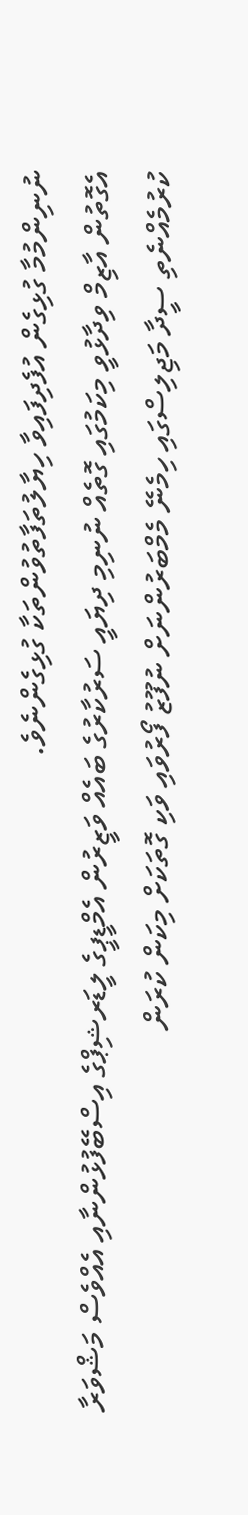ނުނިންމުމާ ގުޅިގެން އުފެދިފައިވާ ހިޔާލުތަފާތުވުންތަކާ ގުޅިގެންނެވެ.
އެގޮތުން އާޒިމް ވިދާޅުވީ މިކަމުގައި ގޮތެއް ނުނިމި ދިޔައީ ސަރުކާރުގެ ބައެއް ވަޒީރުން އެމްޑީޕީގެ ލީޑަރޝިޕްގެ އިސްބޭފުޅުންނާއި އެއްވެސް މަޝްވަރާ ކުރުމެއްނެތި ސީދާ މަޖިލިސްގައި ހިމެނޭ މެމްބަރުންނަށް ނުފޫޒު ފޯރުވައި ވަކި ގޮތަކަށް މިކަން ކުރަން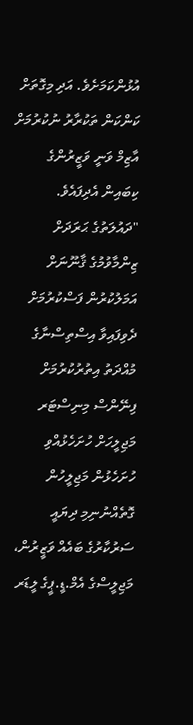އުޅުންކަމަށެވެ. އަދި މިގޮތަށް ކަންކަން ތަކުރާރު ނުކުރުމަށް އާޒިމް ވަނީ ވަޒީރުންގެ ކިބައިން އެދިފައެވެ.
"ދައުލަތުގެ ޙަރަދަށް ޒިންމާވުމުގެ ޤާނޫނަށް އަމަލުކުރުން ފަސްކުރުމަށް ދެވިފައިވާ އިސްތިސްނާގެ މުއްދަތު އިތުރުކުރުމަށް ފިނޭންސް މިނިސްޓަރ މަޖިލީހަށް ހުށަހެޅުއްވި ހުށަހެޅުން މަޖިލީހުން ގޮތެއްނުނިމި ދިޔައީ ސަރުކާރުގެ ބައެއް ވަޒީރުން، މަޖިލީސްގެ އެމް.ޑީ.ޕީގެ ލީޑަރ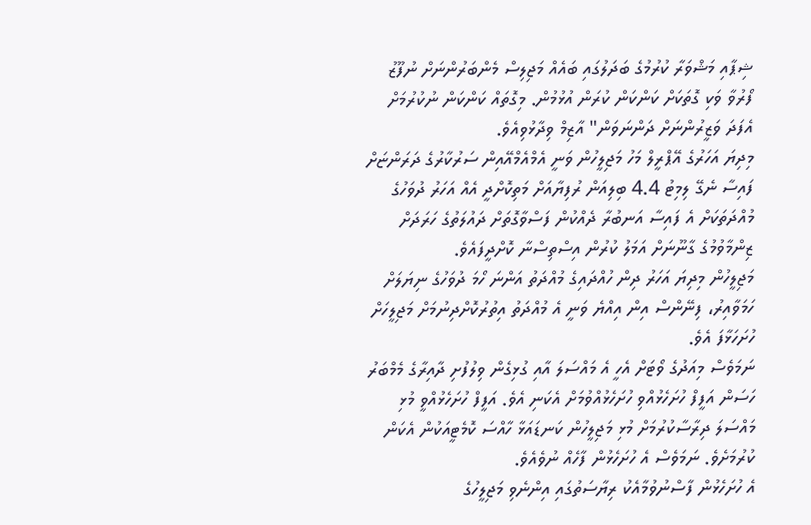ޝިޕާއި މަޝްވަރާ ކުރުމުގެ ބަދަލުގައި ބައެއް މަޖިލިސް މެންބަރުންނަށް ނުފޫޒު ފޯރުވާ ވަކި ގޮތަކަށް ކަންކަން ކުރަން އުޅުމުން. މިގޮތައް ކަންކަން ނުކުރުމަށް އެފަދަ ވަޒީރުންނަށް ދަންނަވަން" އާޒިމް ވިދާޅުވިއެވެ.
މިދިޔަ އަހަރުގެ އޭޕްރީލް މަހު މަޖިލީހުން ވަނީ އެމްއެމްއޭއިން ސަރުކާރުގެ ދަރަންޏަށް ފައިސާ ނެގޭ ލިމިޓު 4.4 ބިލިއަން ރުފިޔާއަށް މަތިކޮށްދީ އެއް އަހަރު ދުވަހުގެ މުއްދަތަކަށް އެ ފައިސާ އަނބުރާ ދެއްކުން ފަސްވާގޮތަށް ދައުލަތުގެ ހަރަދަށް ޒިންމާވުމުގެ ގާނޫނަށް އަމަލު ކުރުން އިސްތިސްނާ ކޮށްދީފައެވެ.
މަޖިލީހުން މިދިޔަ އަހަރު ދިން ހުއްދައިގެ މުއްދަތު އަންނަ ހޯމަ ދުވަހުގެ ނިޔަލަށް ހަމަވާއިރު، ފިނޭންސް އިން އިއްޔެ ވަނީ އެ މުއްދަތު އިތުރުކޮށްދިނުމަށް މަޖިލީހަށް ހުށަހަޅާފަ އެވެ.
ނަމަވެސް މިއަދުގެ ވޯޓަށް އެހީ އެ މައްސަލަ އާއި ގުޅިގެން ވިލުފުށި ދާއިރާގެ މެމްބަރު ހަސަން އަފީފް ހުށަހެޅުއްވި ހުށަހެޅުއްވުމަށް އެކަނި އެވެ. އަފީފް ހުށަހެޅުއްވީ މުޅި މައްސަލަ ދިރާސާކުރުމަށް މުޅި މަޖިލީހުން ކަނޑައަޅާ ހާއްސަ ކޮމެޓީއަކުން އެކަން ކުރުމަށެވެ. ނަމަވެސް އެ ހުށަހެޅުން ފާހެއް ނުވެއެވެ.
އެ ހުށަހެޅުން ފާސްނުވުމާއެކު ރިޔާސަތުގައި އިންނެވި މަޖިލީހުގެ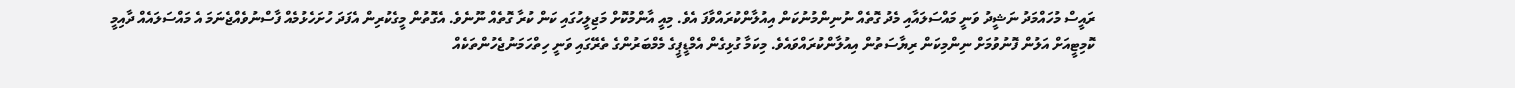ރައީސް މުހައްމަދު ނަޝީދު ވަނީ މައްސަލައާއި މެދު ގޮތެއް ނުނިންމުނުކަން އިއުލާންކުރައްވާފަ އެވެ. މިއީ އާންމުކޮށް މަޖިލީހުގައި ކަން ކުރާ ގޮތެއް ނޫނެވެ. އެގޮތުން މީގެކުރިން އެފަދަ ހުށަހެޅުމެއް ފާސްނުވެއްޖެނަމަ އެ މައްސަލައެއް ދާއިމީ ކޮމިޓީއަށް އަލުން ފޮނުވުމަށް ނިންމިކަން ރިޔާސަތުން އިއުލާންކުރައްވައެވެ. މިކަމާ ގުޅިގެން އެމްޑީޕީގެ މެމްބަރުންގެ ތެރޭގައި ވަނީ ހިތްހަމަނުޖެހުންތަކެއް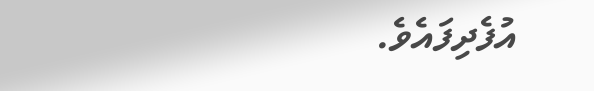އުފެދިފައެވެ.